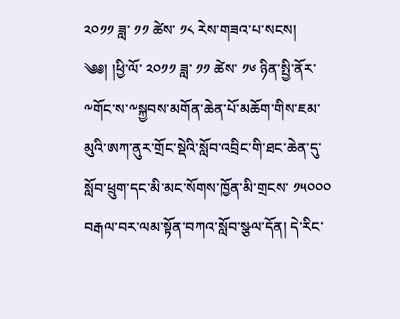༢༠༡༡ ཟླ་ ༡༡ ཚེས་ ༡༨ རེས་གཟའ་པ་སངས།
༄༅། །ཕྱི་ལོ་ ༢༠༡༡ ཟླ་ ༡༡ ཚེས་ ༡༦ ཉིན་སྤྱི་ནོར་༸གོང་ས་༸སྐྱབས་མགོན་ཆེན་པོ་མཆོག་གིས་ཇམ་མུའི་ཨཀ་ནུར་གྲོང་སྡེའི་སློབ་འབྲིང་གི་ཐང་ཆེན་དུ་སློབ་ཕྲུག་དང་མི་མང་སོགས་ཁྱོན་མི་གྲངས་ ༡༥༠༠༠ བརྒལ་བར་ལམ་སྟོན་བཀའ་སློབ་སྩལ་དོན། དེ་རིང་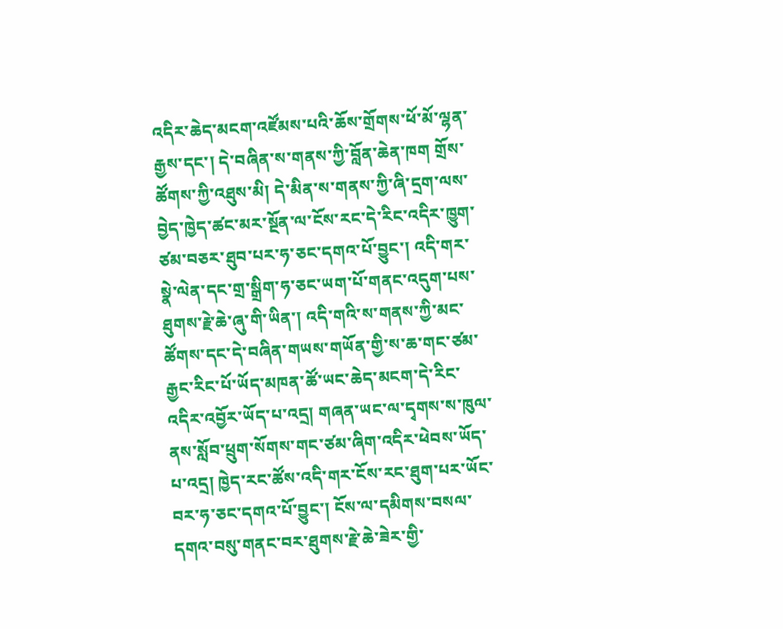འདིར་ཆེད་མངག་འཛོམས་པའི་ཆོས་གྲོགས་ཕོ་མོ་ལྷན་རྒྱས་དང་། དེ་བཞིན་ས་གནས་ཀྱི་བློན་ཆེན་ཁག གྲོས་ཚོགས་ཀྱི་འཐུས་མི། དེ་མིན་ས་གནས་ཀྱི་ཞི་དྲག་ལས་བྱེད་ཁྱེད་ཚང་མར་སྔོན་ལ་ངོས་རང་དེ་རིང་འདིར་ཁྱུག་ཙམ་བཅར་ཐུབ་པར་ཧ་ཅང་དགའ་པོ་བྱུང་། འདི་གར་སྣེ་ལེན་དང་གྲ་སྒྲིག་ཧ་ཅང་ཡག་པོ་གནང་འདུག་པས་ཐུགས་རྗེ་ཆེ་ཞུ་གི་ཡིན་། འདི་གའི་ས་གནས་ཀྱི་མང་ཚོགས་དང་དེ་བཞིན་གཡས་གཡོན་གྱི་ས་ཆ་གང་ཙམ་རྒྱང་རིང་པོ་ཡོད་མཁན་ཚོ་ཡང་ཆེད་མངག་དེ་རིང་འདིར་འབྱོར་ཡོད་པ་འདྲ། གཞན་ཡང་ལ་དྭགས་ས་ཁུལ་ནས་སློབ་ཕྲུག་སོགས་གང་ཙམ་ཞིག་འདིར་ཕེབས་ཡོད་པ་འདྲ། ཁྱེད་རང་ཚོས་འདི་གར་ངོས་རང་ཐུག་པར་ཡོང་བར་ཧ་ཅང་དགའ་པོ་བྱུང་། ངོས་ལ་དམིགས་བསལ་དགའ་བསུ་གནང་བར་ཐུགས་རྗེ་ཆེ་ཟེར་གྱི་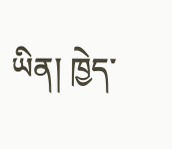ཡིན། ཁྱེད་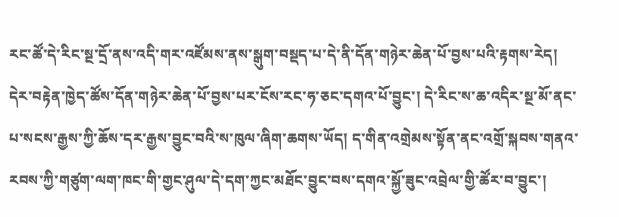རང་ཚོ་དེ་རིང་སྔ་དྲོ་ནས་འདི་གར་འཛོམས་ནས་སྒུག་བསྡད་པ་དེ་ནི་དོན་གཉེར་ཆེན་པོ་བྱས་པའི་རྟགས་རེད། དེར་བརྟེན་ཁྱེད་ཚོས་དོན་གཉེར་ཆེན་པོ་བྱས་པར་ངོས་རང་ཧ་ཅང་དགའ་པོ་བྱུང་། དེ་རིང་ས་ཆ་འདིར་སྔ་མོ་ནང་པ་སངས་རྒྱས་ཀྱི་ཆོས་དར་རྒྱས་བྱུང་བའི་ས་ཁུལ་ཞིག་ཆགས་ཡོད། ད་གིན་འགྲེམས་སྟོན་ནང་འགྲོ་སྐབས་གནའ་རབས་ཀྱི་གཙུག་ལག་ཁང་གི་གྱང་ཤུལ་དེ་དག་ཀྱང་མཐོང་བྱུང་བས་དགའ་སྐྱོ་ཟུང་འབྲེལ་གྱི་ཚོར་བ་བྱུང་།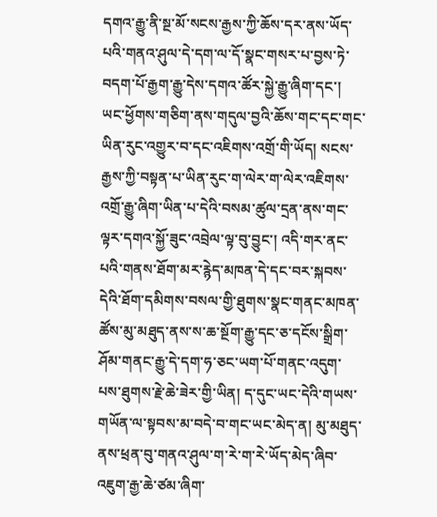དགའ་རྒྱུ་ནི་སྔ་མོ་སངས་རྒྱས་ཀྱི་ཆོས་དར་ནས་ཡོད་པའི་གནའ་ཤུལ་དེ་དག་ལ་དོ་སྣང་གསར་པ་བྱས་ཏེ་བདག་པོ་རྒྱག་རྒྱུ་དེས་དགའ་ཚོར་སྐྱེ་རྒྱུ་ཞིག་དང་། ཡང་ཕྱོགས་གཅིག་ནས་གདུལ་བྱའི་ཆོས་གང་དང་གང་ཡིན་རུང་འགྱུར་བ་དང་འཇིགས་འགྲོ་གི་ཡོད། སངས་རྒྱས་ཀྱི་བསྟན་པ་ཡིན་རུང་ག་ལེར་ག་ལེར་འཇིགས་འགྲོ་རྒྱུ་ཞིག་ཡིན་པ་དེའི་བསམ་ཚུལ་དྲན་ནས་གང་ལྟར་དགའ་སྐྱོ་ཟུང་འབྲེལ་ལྟ་བུ་བྱུང་། འདི་གར་ནང་པའི་གནས་ཐོག་མར་རྙེད་མཁན་དེ་དང་བར་སྐབས་དེའི་ཐོག་དམིགས་བསལ་གྱི་ཐུགས་སྣང་གནང་མཁན་ཚོས་མུ་མཐུད་ནས་ས་ཆ་སྔོག་རྒྱུ་དང་ཅ་དངོས་སྒྲིག་ཤོམ་གནང་རྒྱུ་དེ་དག་ཧ་ཅང་ཡག་པོ་གནང་འདུག་པས་ཐུགས་རྗེ་ཆེ་ཟེར་གྱི་ཡིན། ད་དུང་ཡང་དེའི་གཡས་གཡོན་ལ་སྟབས་མ་བདེ་བ་གང་ཡང་མེད་ན། མུ་མཐུད་ནས་ཕྲན་བུ་གནའ་ཤུལ་ག་རེ་ག་རེ་ཡོད་མེད་ཞིབ་འཇུག་རྒྱ་ཆེ་ཙམ་ཞིག་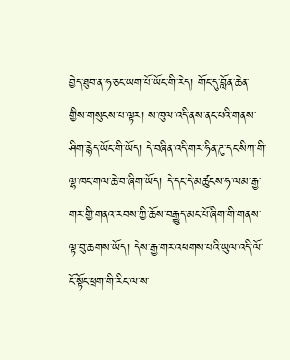བྱེད་ཐུབ་ན་ཧ་ཅང་ཡག་པོ་ཡོང་གི་རེད། གོང་དུ་བློན་ཆེན་གྱིས་གསུངས་པ་ལྟར། ས་ཁུལ་འདི་ནས་ནང་པའི་གནས་ཤིག་རྙེད་ཡོང་གི་ཡོད། དེ་བཞིན་འདི་གར་ཧིན་ཌུ་དང་སིཀ་གི་ལྷ་ཁང་གལ་ཆེ་བ་ཞིག་ཡོད། དེ་དང་དེ་མཚུངས་ཧ་ལམ་རྒྱ་གར་གྱི་གནའ་རབས་ཀྱི་ཆོས་བརྒྱུད་མང་པོ་ཞིག་གི་གནས་ལྟ་བུ་ཆགས་ཡོད། དེས་རྒྱ་གར་འཕགས་པའི་ཡུལ་འདི་ལོ་ངོ་སྟོང་ཕྲག་གི་རིང་ལ་ས་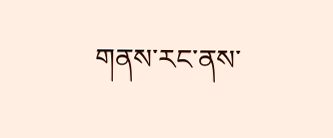གནས་རང་ནས་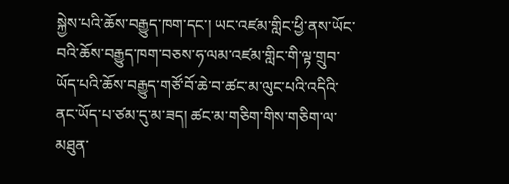སྐྱེས་པའི་ཆོས་བརྒྱུད་ཁག་དང་། ཡང་འཛམ་གླིང་ཕྱི་ནས་ཡོང་བའི་ཆོས་བརྒྱུད་ཁག་བཅས་ཧ་ལམ་འཛམ་གླིང་གི་ལྟ་གྲུབ་ཡོད་པའི་ཆོས་བརྒྱུད་གཙོ་བོ་ཆེ་བ་ཚང་མ་ལུང་པའི་འདིའི་ནང་ཡོད་པ་ཙམ་དུ་མ་ཟད། ཚང་མ་གཅིག་གིས་གཅིག་ལ་མཐུན་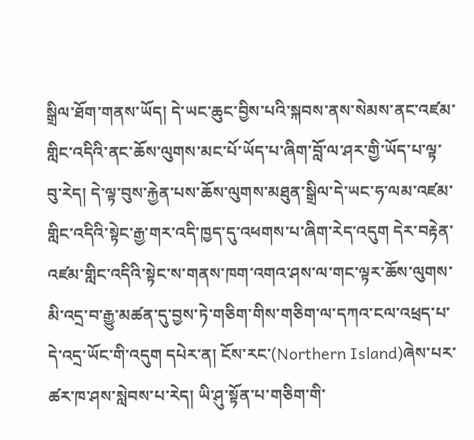སྒྲིལ་ཐོག་གནས་ཡོད། དེ་ཡང་ཆུང་བྱིས་པའི་སྐབས་ནས་སེམས་ནང་འཛམ་གླིང་འདིའི་ནང་ཆོས་ལུགས་མང་པོ་ཡོད་པ་ཞིག་བློ་ལ་ཤར་གྱི་ཡོད་པ་ལྟ་བུ་རེད། དེ་ལྟ་བུས་རྐྱེན་པས་ཆོས་ལུགས་མཐུན་སྒྲིལ་དེ་ཡང་ཧ་ལམ་འཛམ་གླིང་འདིའི་སྟེང་རྒྱ་གར་འདི་ཁྱད་དུ་འཕགས་པ་ཞིག་རེད་འདུག དེར་བརྟེན་འཛམ་གླིང་འདིའི་སྟེང་ས་གནས་ཁག་འགའ་ཤས་ལ་གང་ལྟར་ཆོས་ལུགས་མི་འདྲ་བ་རྒྱུ་མཚན་དུ་བྱས་ཏེ་གཅིག་གིས་གཅིག་ལ་དཀའ་ངལ་འཕྲད་པ་དེ་འདྲ་ཡོང་གི་འདུག དཔེར་ན། ངོས་རང་(Northern Island)ཞེས་པར་ཚར་ཁ་ཤས་སླེབས་པ་རེད། ཡི་ཤུ་སྟོན་པ་གཅིག་གི་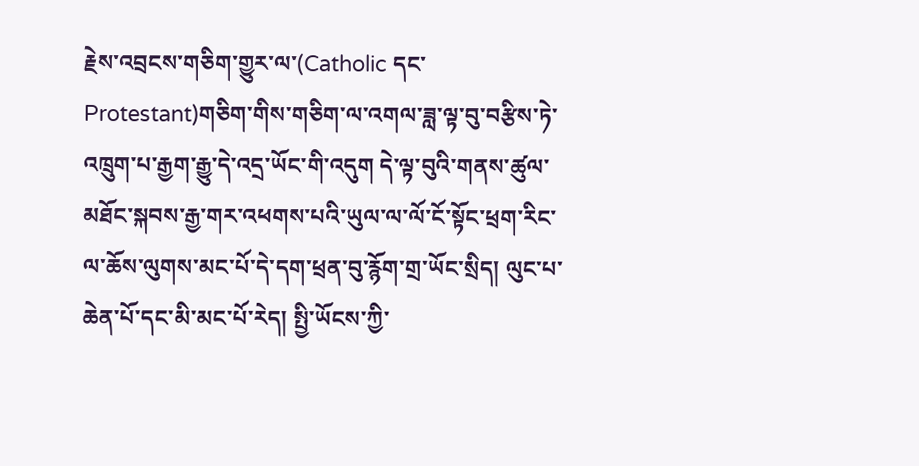རྗེས་འབྲངས་གཅིག་གྱུར་ལ་(Catholic དང་ Protestant)གཅིག་གིས་གཅིག་ལ་འགལ་ཟླ་ལྟ་བུ་བརྩིས་ཏེ་འཁྲུག་པ་རྒྱག་རྒྱུ་དེ་འདྲ་ཡོང་གི་འདུག དེ་ལྟ་བུའི་གནས་ཚུལ་མཐོང་སྐབས་རྒྱ་གར་འཕགས་པའི་ཡུལ་ལ་ལོ་ངོ་སྟོང་ཕྲག་རིང་ལ་ཆོས་ལུགས་མང་པོ་དེ་དག་ཕྲན་བུ་རྙོག་གྲ་ཡོང་སྲིད། ལུང་པ་ཆེན་པོ་དང་མི་མང་པོ་རེད། སྤྱི་ཡོངས་ཀྱི་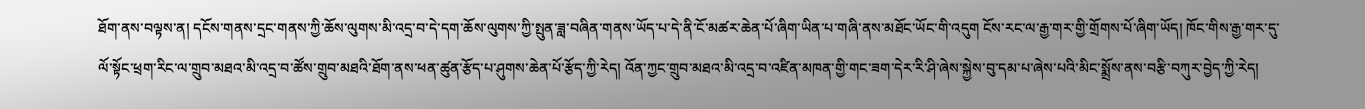ཐོག་ནས་བལྟས་ན། དངོས་གནས་དྲང་གནས་ཀྱི་ཆོས་ལུགས་མི་འདྲ་བ་དེ་དག་ཆོས་ལུགས་ཀྱི་སྤུན་ཟླ་བཞིན་གནས་ཡོད་པ་དེ་ནི་ངོ་མཚར་ཆེན་པོ་ཞིག་ཡིན་པ་གཞི་ནས་མཐོང་ཡོང་གི་འདུག ངོས་རང་ལ་རྒྱ་གར་གྱི་གྲོགས་པོ་ཞིག་ཡོད། ཁོང་གིས་རྒྱ་གར་དུ་ལོ་སྟོང་ཕྲག་རིང་ལ་གྲུབ་མཐའ་མི་འདྲ་བ་ཚོས་གྲུབ་མཐའི་ཐོག་ནས་ཕན་ཚུན་རྩོད་པ་ཤུགས་ཆེན་པོ་རྩོད་ཀྱི་རེད། འོན་ཀྱང་གྲུབ་མཐའ་མི་འདྲ་བ་འཛིན་མཁན་གྱི་གང་ཟག་དེར་རི་ཤི་ཞེས་སྐྱེས་བུ་དམ་པ་ཞེས་པའི་མིང་སྨྲོས་ནས་བརྩི་བཀུར་བྱེད་ཀྱི་རེད།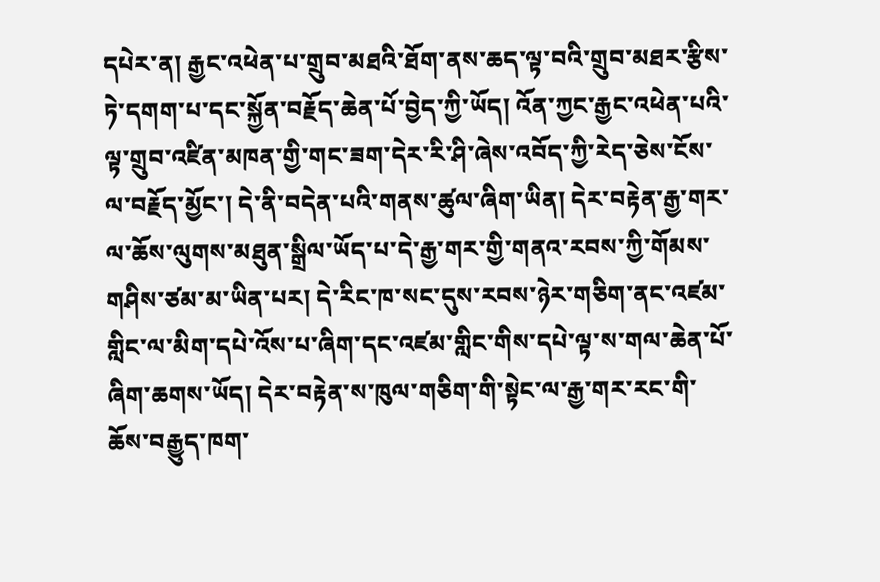དཔེར་ན། རྒྱང་འཕེན་པ་གྲུབ་མཐའི་ཐོག་ནས་ཆད་ལྟ་བའི་གྲུབ་མཐར་རྩིས་ཏེ་དགག་པ་དང་སྐྱོན་བརྗོད་ཆེན་པོ་བྱེད་ཀྱི་ཡོད། འོན་ཀྱང་རྒྱང་འཕེན་པའི་ལྟ་གྲུབ་འཛིན་མཁན་གྱི་གང་ཟག་དེར་རི་ཤི་ཞེས་འབོད་ཀྱི་རེད་ཅེས་ངོས་ལ་བརྗོད་མྱོང་། དེ་ནི་བདེན་པའི་གནས་ཚུལ་ཞིག་ཡིན། དེར་བརྟེན་རྒྱ་གར་ལ་ཆོས་ལུགས་མཐུན་སྒྲིལ་ཡོད་པ་དེ་རྒྱ་གར་གྱི་གནའ་རབས་ཀྱི་གོམས་གཤིས་ཙམ་མ་ཡིན་པར། དེ་རིང་ཁ་སང་དུས་རབས་ཉེར་གཅིག་ནང་འཛམ་གླིང་ལ་མིག་དཔེ་འོས་པ་ཞིག་དང་འཛམ་གླིང་གིས་དཔེ་ལྟ་ས་གལ་ཆེན་པོ་ཞིག་ཆགས་ཡོད། དེར་བརྟེན་ས་ཁུལ་གཅིག་གི་སྟེང་ལ་རྒྱ་གར་རང་གི་ཆོས་བརྒྱུད་ཁག་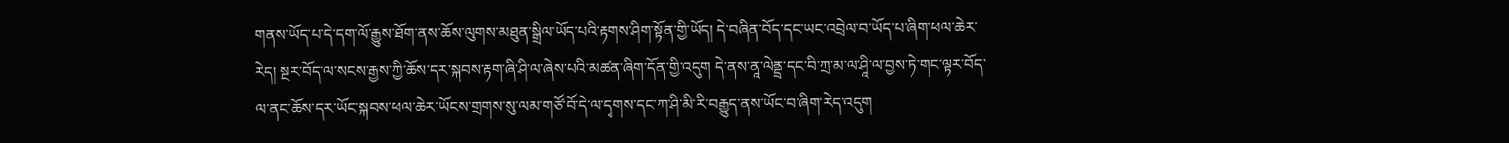གནས་ཡོད་པ་དེ་དག་ལོ་རྒྱུས་ཐོག་ནས་ཆོས་ལུགས་མཐུན་སྒྲིལ་ཡོད་པའི་རྟགས་ཤིག་སྟོན་གྱི་ཡོད། དེ་བཞིན་བོད་དང་ཡང་འབྲེལ་བ་ཡོད་པ་ཞིག་ཕལ་ཆེར་རེད། སྔར་བོད་ལ་སངས་རྒྱས་ཀྱི་ཆོས་དར་སྐབས་རྟག་ཞི་ཤི་ལ་ཞེས་པའི་མཚན་ཞིག་དོན་གྱི་འདུག དེ་ནས་ནཱ་ལེནྡྲ་དང་བི་ཀྲ་མ་ལ་ཤཱི་ལ་བྱས་ཏེ་གང་ལྟར་བོད་ལ་ནང་ཆོས་དར་ཡོང་སྐབས་ཕལ་ཆེར་ཡོངས་གྲགས་སུ་ལམ་གཙོ་བོ་དེ་ལ་དྭགས་དང་ཀ་ཤི་མི་རི་བརྒྱུད་ནས་ཡོང་བ་ཞིག་རེད་འདུག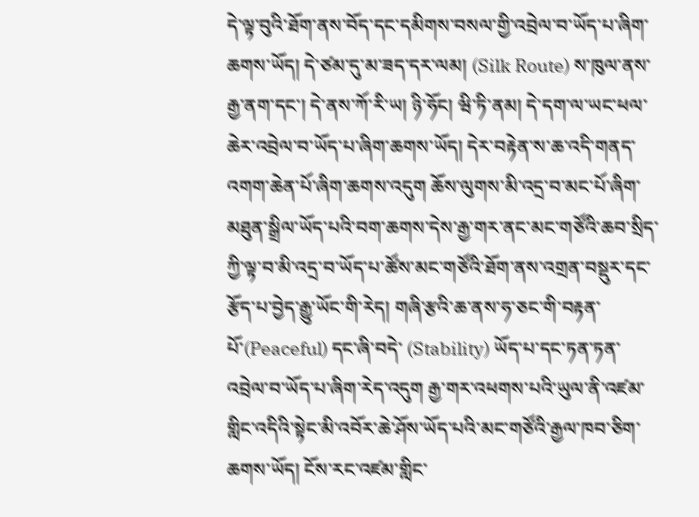དེ་ལྟ་བུའི་ཐོག་ནས་བོད་དང་དམིགས་བསལ་གྱི་འབྲེལ་བ་ཡོད་པ་ཞིག་ཆགས་ཡོད། དེ་ཙམ་དུ་མ་ཟད་དར་ལམ། (Silk Route) ས་ཁུལ་ནས་རྒྱ་ནག་དང་། དེ་ནས་ཀོ་རི་ཡ། ཉི་ཧོང། ཝི་ཏི་ནམ། དེ་དག་ལ་ཡང་ཕལ་ཆེར་འབྲེལ་བ་ཡོད་པ་ཞིག་ཆགས་ཡོད། དེར་བརྟེན་ས་ཆ་འདི་གནད་འགག་ཆེན་པོ་ཞིག་ཆགས་འདུག ཆོས་ལུགས་མི་འདྲ་བ་མང་པོ་ཞིག་མཐུན་སྒྲིལ་ཡོད་པའི་བག་ཆགས་དེས་རྒྱ་གར་ནང་མང་གཙོའི་ཆབ་སྲིད་ཀྱི་ལྟ་བ་མི་འདྲ་བ་ཡོད་པ་ཚོས་མང་གཙོའི་ཐོག་ནས་འགྲན་བསྡུར་དང་རྩོད་པ་བྱེད་རྒྱུ་ཡོང་གི་རེད། གཞི་རྩའི་ཆ་ནས་ཧ་ཅང་གི་བརྟན་པོ་(Peaceful) དང་ཞི་བདེ་ (Stability) ཡོད་པ་དང་ཏན་ཏན་འབྲེལ་བ་ཡོད་པ་ཞིག་རེད་འདུག རྒྱ་གར་འཕགས་པའི་ཡུལ་ནི་འཛམ་གླིང་འདིའི་སྟེང་མི་འབོར་ཆེ་ཤོས་ཡོད་པའི་མང་གཙོའི་རྒྱལ་ཁབ་ཅིག་ཆགས་ཡོད། ངོས་རང་འཛམ་གླིང་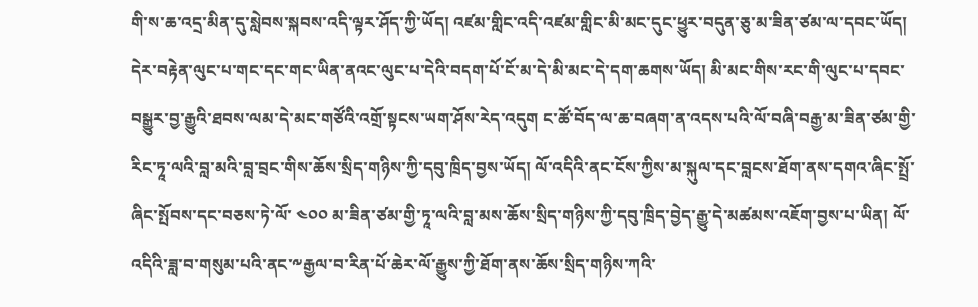གི་ས་ཆ་འདྲ་མིན་དུ་སླེབས་སྐབས་འདི་ལྟར་ཤོད་ཀྱི་ཡོད། འཛམ་གླིང་འདི་འཛམ་གླིང་མི་མང་དུང་ཕྱུར་བདུན་ཅུ་མ་ཟིན་ཙམ་ལ་དབང་ཡོད། དེར་བརྟེན་ལུང་པ་གང་དང་གང་ཡིན་ནའང་ལུང་པ་དེའི་བདག་པོ་ངོ་མ་དེ་མི་མང་དེ་དག་ཆགས་ཡོད། མི་མང་གིས་རང་གི་ལུང་པ་དབང་བསྒྱུར་བྱ་རྒྱུའི་ཐབས་ལམ་དེ་མང་གཙོའི་འགྲོ་སྟངས་ཡག་ཤོས་རེད་འདུག ང་ཚོ་བོད་ལ་ཆ་བཞག་ན་འདས་པའི་ལོ་བཞི་བརྒྱ་མ་ཟིན་ཙམ་གྱི་རིང་ཏཱ་ལའི་བླ་མའི་བླ་བྲང་གིས་ཆོས་སྲིད་གཉིས་ཀྱི་དབུ་ཁྲིད་བྱས་ཡོད། ལོ་འདིའི་ནང་ངོས་ཀྱིས་མ་སྐུལ་དང་བླངས་ཐོག་ནས་དགའ་ཞིང་སྤྲོ་ཞིང་སྤོབས་དང་བཅས་ཏེ་ལོ་ ༤༠༠ མ་ཟིན་ཙམ་གྱི་ཏཱ་ལའི་བླ་མས་ཆོས་སྲིད་གཉིས་ཀྱི་དབུ་ཁྲིད་བྱེད་རྒྱུ་དེ་མཚམས་འཇོག་བྱས་པ་ཡིན། ལོ་འདིའི་ཟླ་བ་གསུམ་པའི་ནང་༸རྒྱལ་བ་རིན་པོ་ཆེར་ལོ་རྒྱུས་ཀྱི་ཐོག་ནས་ཆོས་སྲིད་གཉིས་ཀའི་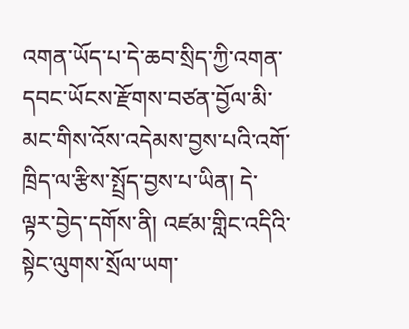འགན་ཡོད་པ་དེ་ཆབ་སྲིད་ཀྱི་འགན་དབང་ཡོངས་རྫོགས་བཙན་བྱོལ་མི་མང་གིས་འོས་འདེམས་བྱས་པའི་འགོ་ཁྲིད་ལ་རྩིས་སྤྲོད་བྱས་པ་ཡིན། དེ་ལྟར་བྱེད་དགོས་ནི། འཛམ་གླིང་འདིའི་སྟེང་ལུགས་སྲོལ་ཡག་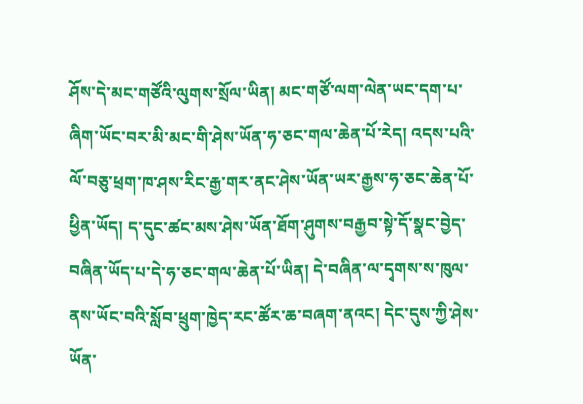ཤོས་དེ་མང་གཙོའི་ལུགས་སྲོལ་ཡིན། མང་གཙོ་ལག་ལེན་ཡང་དག་པ་ཞིག་ཡོང་བར་མི་མང་གི་ཤེས་ཡོན་ཧ་ཅང་གལ་ཆེན་པོ་རེད། འདས་པའི་ལོ་བཅུ་ཕྲག་ཁ་ཤས་རིང་རྒྱ་གར་ནང་ཤེས་ཡོན་ཡར་རྒྱས་ཧ་ཅང་ཆེན་པོ་ཕྱིན་ཡོད། ད་དུང་ཚང་མས་ཤེས་ཡོན་ཐོག་ཤུགས་བརྒྱབ་སྟེ་དོ་སྣང་བྱེད་བཞིན་ཡོད་པ་དེ་ཧ་ཅང་གལ་ཆེན་པོ་ཡིན། དེ་བཞིན་ལ་དྭགས་ས་ཁུལ་ནས་ཡོང་བའི་སློབ་ཕྲུག་ཁྱེད་རང་ཚོར་ཆ་བཞག་ནའང། དེང་དུས་ཀྱི་ཤེས་ཡོན་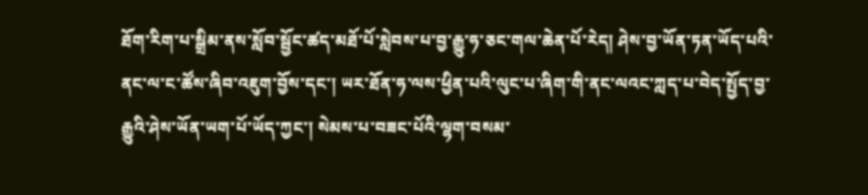ཐོག་རིག་པ་སྒྲིམ་ནས་སློབ་སྦྱོང་ཚད་མཐོ་པོ་སླེབས་པ་བྱ་རྒྱུ་ཧ་ཅང་གལ་ཆེན་པོ་རེད། ཤེས་བྱ་ཡོན་ཏན་ཡོད་པའི་ནང་ལ་ང་ཚོས་ཞིབ་འཇུག་བྱོས་དང་། ཡར་ཐོན་ཧ་ལས་ཕྱིན་པའི་ལུང་པ་ཞིག་གི་ནང་ལའང་ཀླད་པ་བེད་སྤྱོད་བྱ་རྒྱུའི་ཤེས་ཡོན་ཡག་པོ་ཡོད་ཀྱང་། སེམས་པ་བཟང་པོའི་ལྷག་བསམ་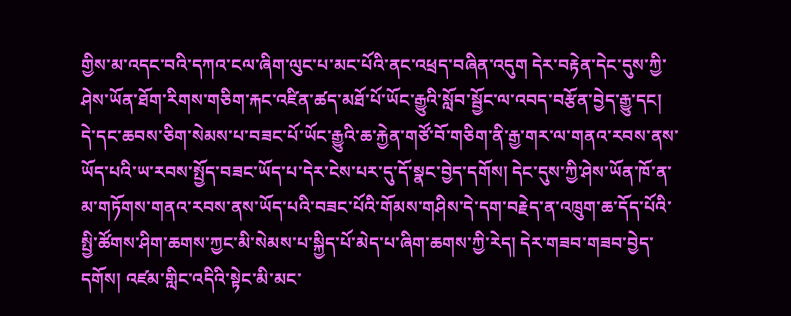གྱིས་མ་འདང་བའི་དཀའ་ངལ་ཞིག་ལུང་པ་མང་པོའི་ནང་འཕྲད་བཞིན་འདུག དེར་བརྟེན་དེང་དུས་ཀྱི་ཤེས་ཡོན་ཐོག་རིགས་གཅིག་རྐང་འཛིན་ཚད་མཐོ་པོ་ཡོང་རྒྱུའི་སློབ་སྦྱོང་ལ་འབད་བརྩོན་བྱེད་རྒྱུ་དང། དེ་དང་ཆབས་ཅིག་སེམས་པ་བཟང་པོ་ཡོང་རྒྱུའི་ཆ་རྐྱེན་གཙོ་བོ་གཅིག་ནི་རྒྱ་གར་ལ་གནའ་རབས་ནས་ཡོད་པའི་ཡ་རབས་སྤྱོད་བཟང་ཡོད་པ་དེར་ངེས་པར་དུ་དོ་སྣང་བྱེད་དགོས། དེང་དུས་ཀྱི་ཤེས་ཡོན་ཁོ་ན་མ་གཏོགས་གནའ་རབས་ནས་ཡོད་པའི་བཟང་པོའི་གོམས་གཤིས་དེ་དག་བརྗེད་ན་འཁྲུག་ཆ་དོད་པོའི་སྤྱི་ཚོགས་ཤིག་ཆགས་ཀྱང་མི་སེམས་པ་སྐྱིད་པོ་མེད་པ་ཞིག་ཆགས་ཀྱི་རེད། དེར་གཟབ་གཟབ་བྱེད་དགོས། འཛམ་གླིང་འདིའི་སྟེང་མི་མང་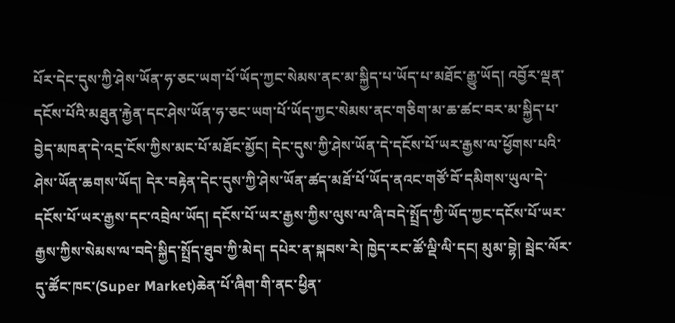པོར་དེང་དུས་ཀྱི་ཤེས་ཡོན་ཧ་ཅང་ཡག་པོ་ཡོད་ཀྱང་སེམས་ནང་མ་སྐྱིད་པ་ཡོད་པ་མཐོང་རྒྱུ་ཡོད། འབྱོར་ལྡན་དངོས་པོའི་མཐུན་རྐྱེན་དང་ཤེས་ཡོན་ཧ་ཅང་ཡག་པོ་ཡོད་ཀྱང་སེམས་ནང་གཅིག་མ་ཆ་ཚང་བར་མ་སྐྱིད་པ་བྱེད་མཁན་དེ་འདྲ་ངོས་ཀྱིས་མང་པོ་མཐོང་མྱོང། དེང་དུས་ཀྱི་ཤེས་ཡོན་དེ་དངོས་པོ་ཡར་རྒྱས་ལ་ཕྱོགས་པའི་ཤེས་ཡོན་ཆགས་ཡོད། དེར་བརྟེན་དེང་དུས་ཀྱི་ཤེས་ཡོན་ཚད་མཐོ་པོ་ཡོད་ནའང་གཙོ་བོ་དམིགས་ཡུལ་དེ་དངོས་པོ་ཡར་རྒྱས་དང་འབྲེལ་ཡོད། དངོས་པོ་ཡར་རྒྱས་ཀྱིས་ལུས་ལ་ཞི་བདེ་སྤྲོད་ཀྱི་ཡོད་ཀྱང་དངོས་པོ་ཡར་རྒྱས་ཀྱིས་སེམས་ལ་བདེ་སྐྱིད་སྤྲོད་ཐུབ་ཀྱི་མེད། དཔེར་ན་སྐབས་རེ། ཁྱེད་རང་ཚོ་ལྡི་ལི་དང། མུམ་བྷེ། སྦེང་ལོར་དུ་ཚོང་ཁང་(Super Market)ཆེན་པོ་ཞིག་གི་ནང་ཕྱིན་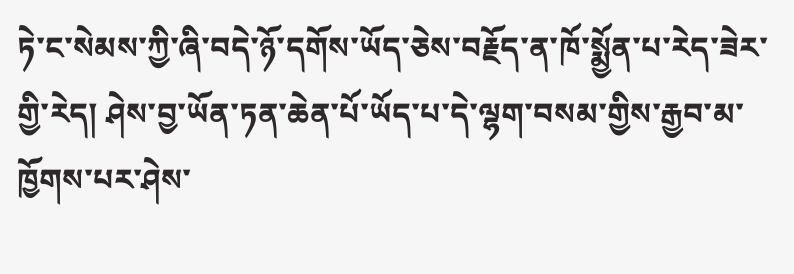ཏེ་ང་སེམས་ཀྱི་ཞི་བདེ་ཉོ་དགོས་ཡོད་ཅེས་བརྗོད་ན་ཁོ་སྨྱོན་པ་རེད་ཟེར་གྱི་རེད། ཤེས་བྱ་ཡོན་ཏན་ཆེན་པོ་ཡོད་པ་དེ་ལྷག་བསམ་གྱིས་རྒྱབ་མ་ཁྱོགས་པར་ཤེས་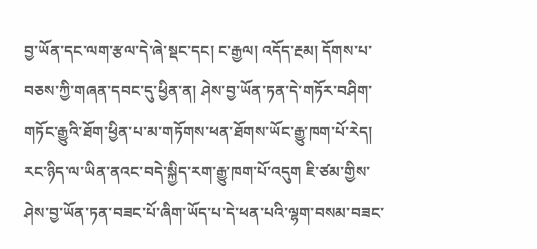བྱ་ཡོན་དང་ལག་རྩལ་དེ་ཞེ་སྡང་དང། ང་རྒྱལ། འདོད་རྔམ། དོགས་པ་བཅས་ཀྱི་གཞན་དབང་དུ་ཕྱིན་ན། ཤེས་བྱ་ཡོན་ཏན་དེ་གཏོར་བཤིག་གཏོང་རྒྱུའི་ཐོག་ཕྱིན་པ་མ་གཏོགས་ཕན་ཐོགས་ཡོང་རྒྱུ་ཁག་པོ་རེད། རང་ཉིད་ལ་ཡིན་ནའང་བདེ་སྐྱིད་རག་རྒྱུ་ཁག་པོ་འདུག ཇི་ཙམ་གྱིས་ཤེས་བྱ་ཡོན་ཏན་བཟང་པོ་ཞིག་ཡོད་པ་དེ་ཕན་པའི་ལྷག་བསམ་བཟང་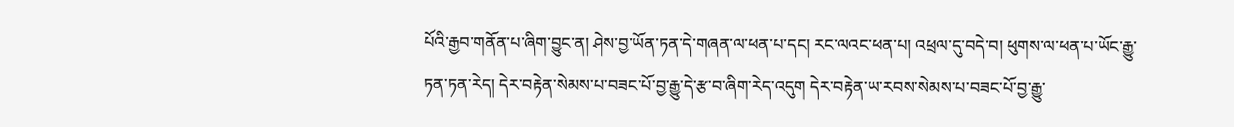པོའི་རྒྱབ་གནོན་པ་ཞིག་བྱུང་ན། ཤེས་བྱ་ཡོན་ཏན་དེ་གཞན་ལ་ཕན་པ་དང། རང་ལའང་ཕན་པ། འཕྲལ་དུ་བདེ་བ། ཕུགས་ལ་ཕན་པ་ཡོང་རྒྱུ་ཏན་ཏན་རེད། དེར་བརྟེན་སེམས་པ་བཟང་པོ་བྱ་རྒྱུ་དེ་རྩ་བ་ཞིག་རེད་འདུག དེར་བརྟེན་ཡ་རབས་སེམས་པ་བཟང་པོ་བྱ་རྒྱུ་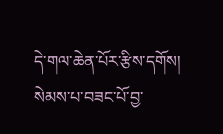དེ་གལ་ཆེན་པོར་རྩིས་དགོས། སེམས་པ་བཟང་པོ་བྱ་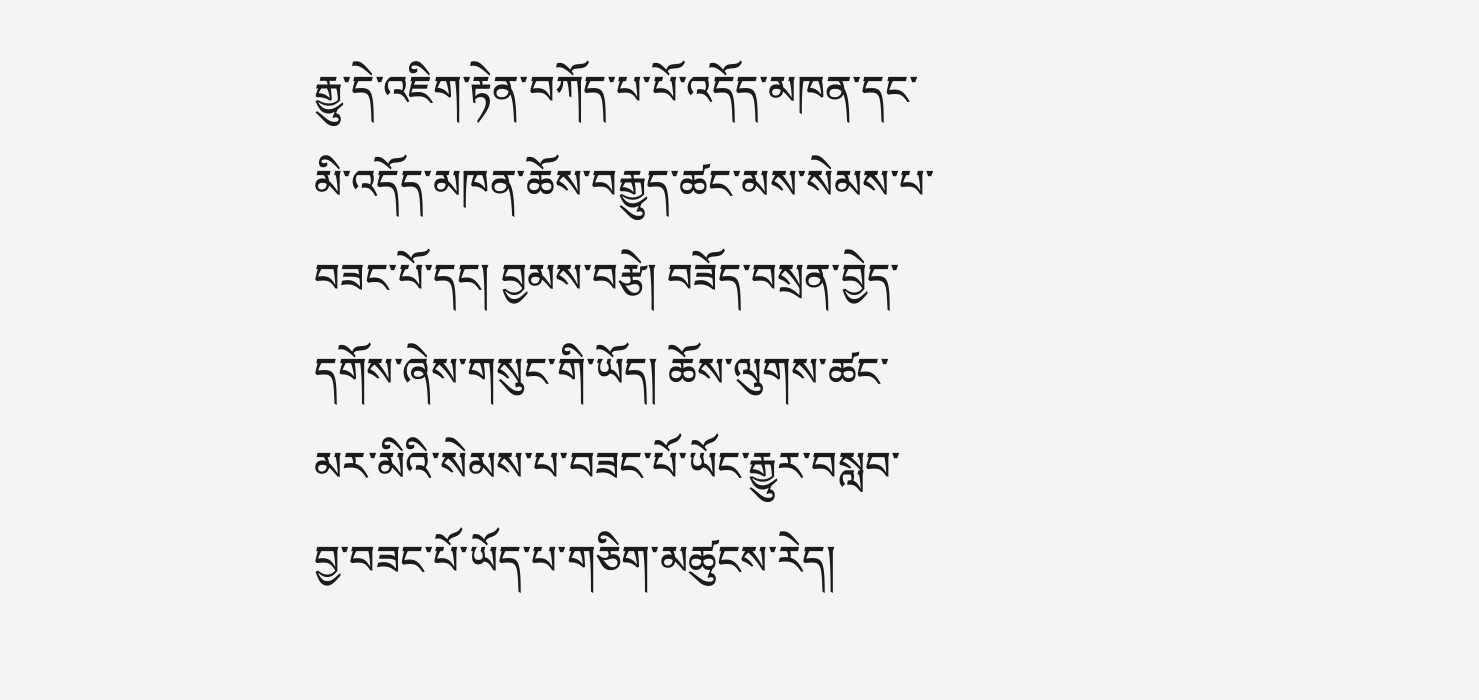རྒྱུ་དེ་འཇིག་རྟེན་བཀོད་པ་པོ་འདོད་མཁན་དང་མི་འདོད་མཁན་ཆོས་བརྒྱུད་ཚང་མས་སེམས་པ་བཟང་པོ་དང། བྱམས་བརྩེ། བཟོད་བསྲན་བྱེད་དགོས་ཞེས་གསུང་གི་ཡོད། ཆོས་ལུགས་ཚང་མར་མིའི་སེམས་པ་བཟང་པོ་ཡོང་རྒྱུར་བསླབ་བྱ་བཟང་པོ་ཡོད་པ་གཅིག་མཚུངས་རེད།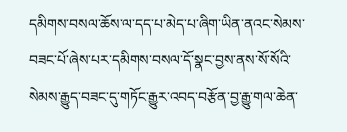དམིགས་བསལ་ཆོས་ལ་དད་པ་མེད་པ་ཞིག་ཡིན་ནའང་སེམས་བཟང་པོ་ཞེས་པར་དམིགས་བསལ་དོ་སྣང་བྱས་ནས་སོ་སོའི་སེམས་རྒྱུད་བཟང་དུ་གཏོང་རྒྱུར་འབད་བརྩོན་བྱ་རྒྱུ་གལ་ཆེན་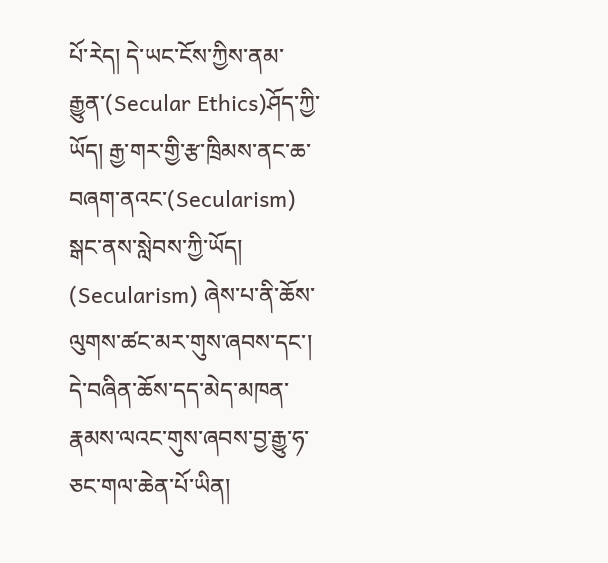པོ་རེད། དེ་ཡང་ངོས་ཀྱིས་ནམ་རྒྱུན་(Secular Ethics)ཤོད་ཀྱི་ཡོད། རྒྱ་གར་གྱི་རྩ་ཁྲིམས་ནང་ཆ་བཞག་ནའང་(Secularism) སྒང་ནས་སླེབས་ཀྱི་ཡོད། (Secularism) ཞེས་པ་ནི་ཆོས་ལུགས་ཚང་མར་གུས་ཞབས་དང་། དེ་བཞིན་ཆོས་དད་མེད་མཁན་རྣམས་ལའང་གུས་ཞབས་བྱ་རྒྱུ་ཧ་ཅང་གལ་ཆེན་པོ་ཡིན།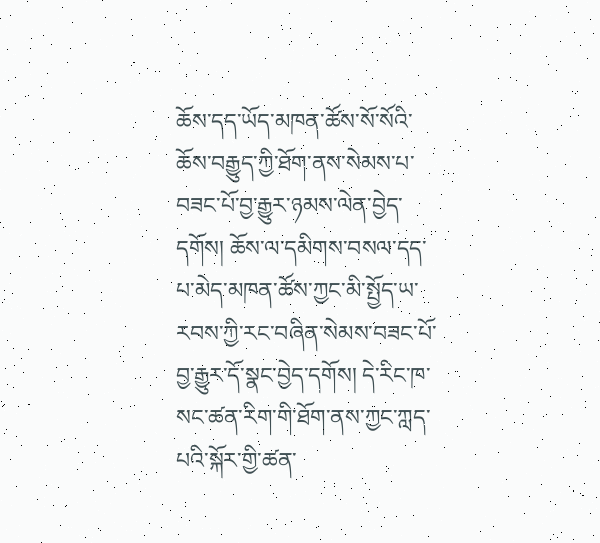ཆོས་དད་ཡོད་མཁན་ཚོས་སོ་སོའི་ཆོས་བརྒྱུད་ཀྱི་ཐོག་ནས་སེམས་པ་བཟང་པོ་བྱ་རྒྱུར་ཉམས་ལེན་བྱེད་དགོས། ཆོས་ལ་དམིགས་བསལ་དད་པ་མེད་མཁན་ཚོས་ཀྱང་མི་སྤྱོད་ཡ་རབས་ཀྱི་རང་བཞིན་སེམས་བཟང་པོ་བྱ་རྒྱུར་དོ་སྣང་བྱེད་དགོས། དེ་རིང་ཁ་སང་ཚན་རིག་གི་ཐོག་ནས་ཀྱང་ཀླད་པའི་སྐོར་གྱི་ཚན་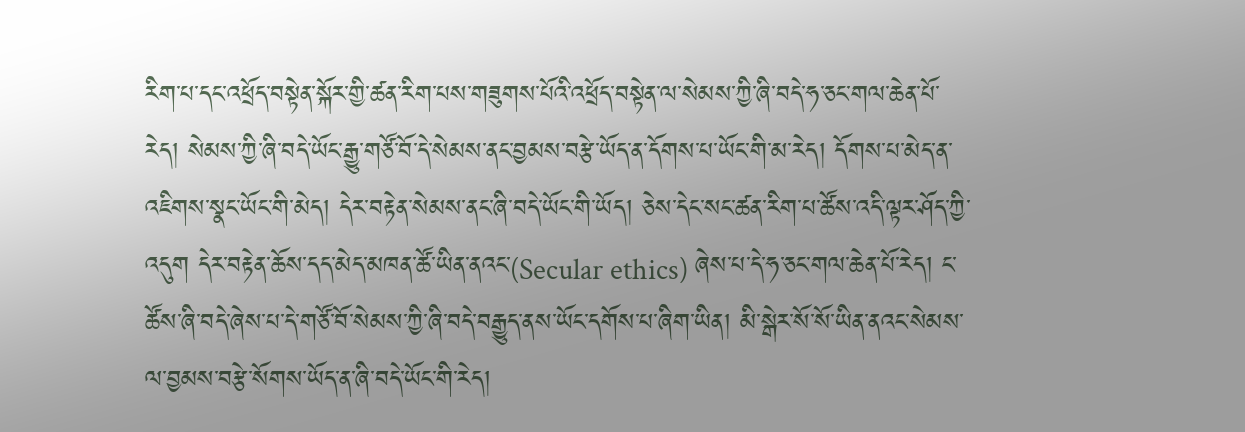རིག་པ་དང་འཕྲོད་བསྟེན་སྐོར་གྱི་ཚན་རིག་པས་གཟུགས་པོའི་འཕྲོད་བསྟེན་ལ་སེམས་ཀྱི་ཞི་བདེ་ཧ་ཅང་གལ་ཆེན་པོ་རེད། སེམས་ཀྱི་ཞི་བདེ་ཡོང་རྒྱུ་གཙོ་བོ་དེ་སེམས་ནང་བྱམས་བརྩེ་ཡོད་ན་དོགས་པ་ཡོང་གི་མ་རེད། དོགས་པ་མེད་ན་འཇིགས་སྣང་ཡོང་གི་མེད། དེར་བརྟེན་སེམས་ནང་ཞི་བདེ་ཡོང་གི་ཡོད། ཅེས་དེང་སང་ཚན་རིག་པ་ཚོས་འདི་ལྟར་ཤོད་ཀྱི་འདུག དེར་བརྟེན་ཆོས་དད་མེད་མཁན་ཚོ་ཡིན་ནའང་(Secular ethics) ཞེས་པ་དེ་ཧ་ཅང་གལ་ཆེན་པོ་རེད། ང་ཚོས་ཞི་བདེ་ཞེས་པ་དེ་གཙོ་བོ་སེམས་ཀྱི་ཞི་བདེ་བརྒྱུད་ནས་ཡོང་དགོས་པ་ཞིག་ཡིན། མི་སྒེར་སོ་སོ་ཡིན་ནའང་སེམས་ལ་བྱམས་བརྩེ་སོགས་ཡོད་ན་ཞི་བདེ་ཡོང་གི་རེད།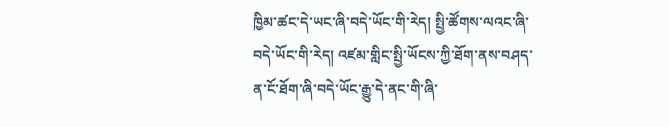ཁྱིམ་ཚང་དེ་ཡང་ཞི་བདེ་ཡོང་གི་རེད། སྤྱི་ཚོགས་ལའང་ཞི་བདེ་ཡོང་གི་རེད། འཛམ་གླིང་སྤྱི་ཡོངས་ཀྱི་ཐོག་ནས་བཤད་ན་ངོ་ཐོག་ཞི་བདེ་ཡོང་རྒྱུ་དེ་ནང་གི་ཞི་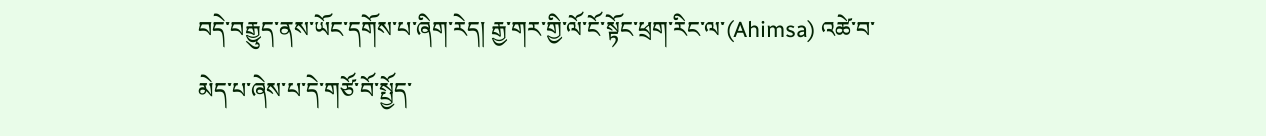བདེ་བརྒྱུད་ནས་ཡོང་དགོས་པ་ཞིག་རེད། རྒྱ་གར་གྱི་ལོ་ངོ་སྟོང་ཕྲག་རིང་ལ་(Ahimsa) འཚེ་བ་མེད་པ་ཞེས་པ་དེ་གཙོ་བོ་སྤྱོད་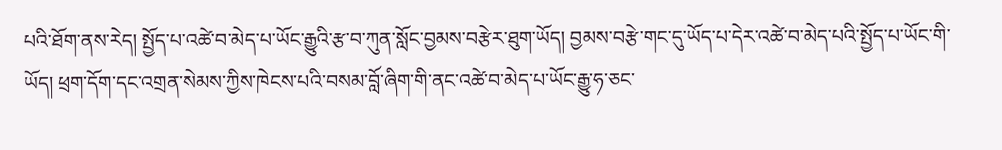པའི་ཐོག་ནས་རེད། སྤྱོད་པ་འཚེ་བ་མེད་པ་ཡོང་རྒྱུའི་རྩ་བ་ཀུན་སློང་བྱམས་བརྩེར་ཐུག་ཡོད། བྱམས་བརྩེ་གང་དུ་ཡོད་པ་དེར་འཚེ་བ་མེད་པའི་སྤྱོད་པ་ཡོང་གི་ཡོད། ཕྲག་དོག་དང་འགྲན་སེམས་ཀྱིས་ཁེངས་པའི་བསམ་བློ་ཞིག་གི་ནང་འཚེ་བ་མེད་པ་ཡོང་རྒྱུ་ཧ་ཅང་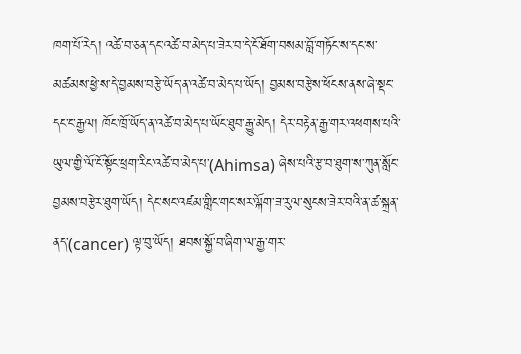ཁག་པོ་རེད། འཚེ་བ་ཅན་དང་འཚེ་བ་མེད་པ་ཟེར་བ་དེ་ངོ་ཐོག་བསམ་བློ་གཏོང་ས་དང་ས་མཚམས་ཕྱེ་ས་དེ་བྱམས་བརྩེ་ཡོད་ན་འཚེ་བ་མེད་པ་ཡོད། བྱམས་བརྩེས་ཕོངས་ནས་ཞེ་སྡང་དང་ང་རྒྱལ། ཁོང་ཁྲོ་ཡོད་ན་འཚེ་བ་མེད་པ་ཡོང་ཐུབ་རྒྱུ་མེད། དེར་བརྟེན་རྒྱ་གར་འཕགས་པའི་ཡུལ་གྱི་ལོ་ངོ་སྟོང་ཕྲག་རིང་འཚེ་བ་མེད་པ་(Ahimsa) ཞེས་པའི་རྩ་བ་ཐུག་ས་ཀུན་སློང་བྱམས་བརྩེར་ཐུག་ཡོད། དེང་སང་འཛམ་གླིང་གང་སར་ལྐོག་ཟ་རུལ་སུངས་ཟེར་བའི་ན་ཚ་སྐྲན་ནད་(cancer) ལྟ་བུ་ཡོད། ཐབས་སྐྱོ་བ་ཞིག་ལ་རྒྱ་གར་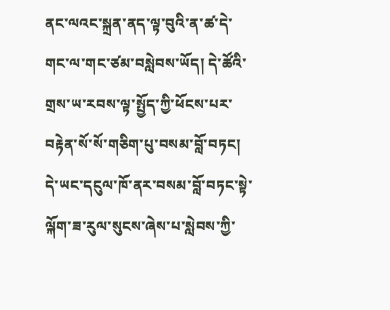ནང་ལའང་སྐྲན་ནད་ལྟ་བུའི་ན་ཚ་དེ་གང་ལ་གང་ཙམ་བསླེབས་ཡོད། དེ་ཚོའི་གྲས་ཡ་རབས་ལྟ་སྤྱོད་ཀྱི་ཕོངས་པར་བརྟེན་སོ་སོ་གཅིག་པུ་བསམ་བློ་བཏང། དེ་ཡང་དངུལ་ཁོ་ནར་བསམ་བློ་བཏང་སྟེ་ལྐོག་ཟ་རུལ་སུངས་ཞེས་པ་སླེབས་ཀྱི་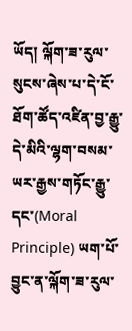ཡོད། ལྐོག་ཟ་རུལ་སུངས་ཞེས་པ་དེ་ངོ་ཐོག་ཚོད་འཛིན་བྱ་རྒྱུ་དེ་མིའི་ལྷག་བསམ་ཡར་རྒྱས་གཏོང་རྒྱུ་དང་(Moral Principle) ཡག་པོ་བྱུང་ན་ལྐོག་ཟ་རུལ་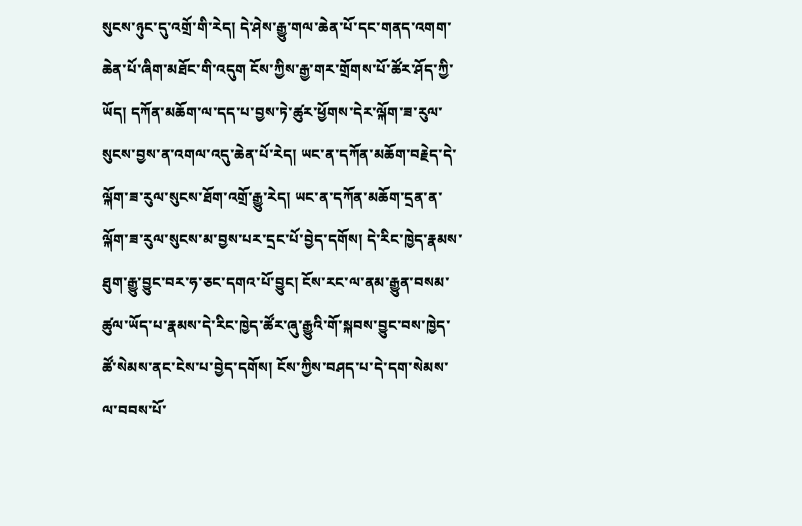སུངས་ཉུང་དུ་འགྲོ་གི་རེད། དེ་ཤེས་རྒྱུ་གལ་ཆེན་པོ་དང་གནད་འགག་ཆེན་པོ་ཞིག་མཐོང་གི་འདུག ངོས་ཀྱིས་རྒྱ་གར་གྲོགས་པོ་ཚོར་ཤོད་ཀྱི་ཡོད། དཀོན་མཆོག་ལ་དད་པ་བྱས་ཏེ་ཚུར་ཕྱོགས་དེར་ལྐོག་ཟ་རུལ་སུངས་བྱས་ན་འགལ་འདུ་ཆེན་པོ་རེད། ཡང་ན་དཀོན་མཆོག་བརྗེད་དེ་ལྐོག་ཟ་རུལ་སུངས་ཐོག་འགྲོ་རྒྱུ་རེད། ཡང་ན་དཀོན་མཆོག་དྲན་ན་ལྐོག་ཟ་རུལ་སུངས་མ་བྱས་པར་དྲང་པོ་བྱེད་དགོས། དེ་རིང་ཁྱེད་རྣམས་ཐུག་རྒྱུ་བྱུང་བར་ཧ་ཅང་དགའ་པོ་བྱུང། ངོས་རང་ལ་ནམ་རྒྱུན་བསམ་ཚུལ་ཡོད་པ་རྣམས་དེ་རིང་ཁྱེད་ཚོར་ཞུ་རྒྱུའི་གོ་སྐབས་བྱུང་བས་ཁྱེད་ཚོ་སེམས་ནང་ངེས་པ་བྱེད་དགོས། ངོས་ཀྱིས་བཤད་པ་དེ་དག་སེམས་ལ་བབས་པོ་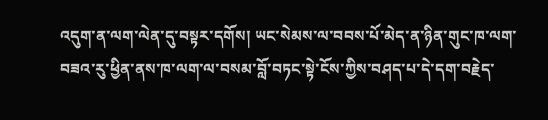འདུག་ན་ལག་ལེན་དུ་བསྟར་དགོས། ཡང་སེམས་ལ་བབས་པོ་མེད་ན་ཉིན་གུང་ཁ་ལག་བཟའ་རུ་ཕྱིན་ནས་ཁ་ལག་ལ་བསམ་བློ་བཏང་སྟེ་ངོས་ཀྱིས་བཤད་པ་དེ་དག་བརྗེད་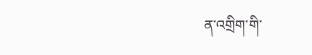ན་འགྲིག་གི་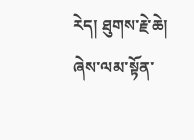རེད། ཐུགས་རྗེ་ཆེ། ཞེས་ལམ་སྟོན་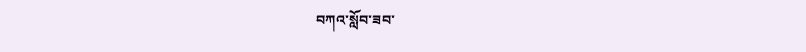བཀའ་སློབ་ཟབ་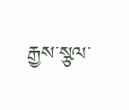རྒྱས་སྩལ་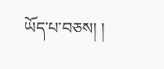ཡོད་པ་བཅས། །